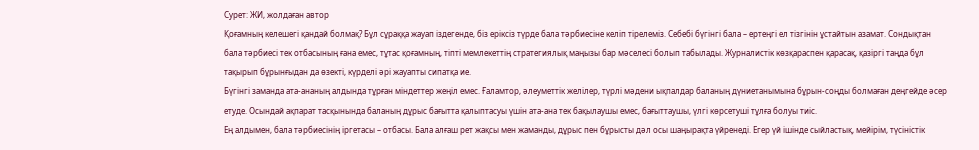Сурет: ЖИ, жолдаған автор
Қоғамның келешегі қандай болмақ? Бұл сұраққа жауап іздегенде, біз еріксіз түрде бала тәрбиесіне келіп тірелеміз. Себебі бүгінгі бала – ертеңгі ел тізгінін ұстайтын азамат. Сондықтан бала тәрбиесі тек отбасының ғана емес, тұтас қоғамның, тіпті мемлекеттің стратегиялық маңызы бар мәселесі болып табылады. Журналистік көзқараспен қарасақ, қазіргі таңда бұл тақырып бұрынғыдан да өзекті, күрделі әрі жауапты сипатқа ие.
Бүгінгі заманда ата-ананың алдында тұрған міндеттер жеңіл емес. Ғаламтор, әлеуметтік желілер, түрлі мәдени ықпалдар баланың дүниетанымына бұрын-соңды болмаған деңгейде әсер етуде. Осындай ақпарат тасқынында баланың дұрыс бағытта қалыптасуы үшін ата-ана тек бақылаушы емес, бағыттаушы, үлгі көрсетуші тұлға болуы тиіс.
Ең алдымен, бала тәрбиесінің іргетасы – отбасы. Бала алғаш рет жақсы мен жаманды, дұрыс пен бұрысты дәл осы шаңырақта үйренеді. Егер үй ішінде сыйластық, мейірім, түсіністік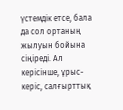үстемдік етсе, бала да сол ортаның жылуын бойына сіңіреді. Ал керісінше, ұрыс-керіс, салғырттық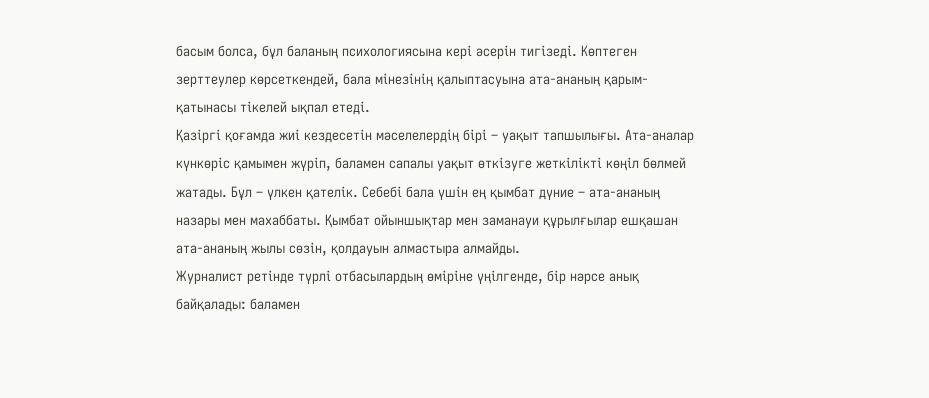басым болса, бұл баланың психологиясына кері әсерін тигізеді. Көптеген зерттеулер көрсеткендей, бала мінезінің қалыптасуына ата-ананың қарым-қатынасы тікелей ықпал етеді.
Қазіргі қоғамда жиі кездесетін мәселелердің бірі – уақыт тапшылығы. Ата-аналар күнкөріс қамымен жүріп, баламен сапалы уақыт өткізуге жеткілікті көңіл бөлмей жатады. Бұл – үлкен қателік. Себебі бала үшін ең қымбат дүние – ата-ананың назары мен махаббаты. Қымбат ойыншықтар мен заманауи құрылғылар ешқашан ата-ананың жылы сөзін, қолдауын алмастыра алмайды.
Журналист ретінде түрлі отбасылардың өміріне үңілгенде, бір нәрсе анық байқалады: баламен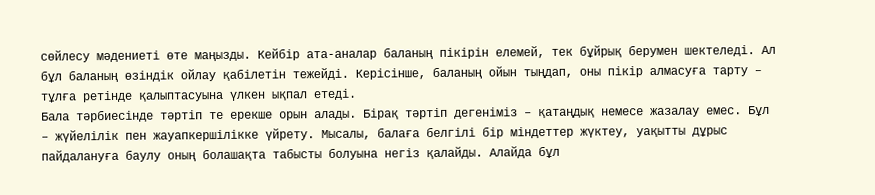сөйлесу мәдениеті өте маңызды. Кейбір ата-аналар баланың пікірін елемей, тек бұйрық берумен шектеледі. Ал бұл баланың өзіндік ойлау қабілетін тежейді. Керісінше, баланың ойын тыңдап, оны пікір алмасуға тарту – тұлға ретінде қалыптасуына үлкен ықпал етеді.
Бала тәрбиесінде тәртіп те ерекше орын алады. Бірақ тәртіп дегеніміз – қатаңдық немесе жазалау емес. Бұл – жүйелілік пен жауапкершілікке үйрету. Мысалы, балаға белгілі бір міндеттер жүктеу, уақытты дұрыс пайдалануға баулу оның болашақта табысты болуына негіз қалайды. Алайда бұл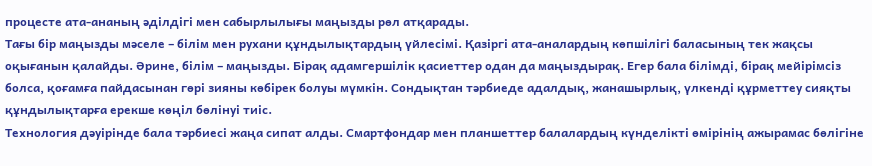процесте ата-ананың әділдігі мен сабырлылығы маңызды рөл атқарады.
Тағы бір маңызды мәселе – білім мен рухани құндылықтардың үйлесімі. Қазіргі ата-аналардың көпшілігі баласының тек жақсы оқығанын қалайды. Әрине, білім – маңызды. Бірақ адамгершілік қасиеттер одан да маңыздырақ. Егер бала білімді, бірақ мейірімсіз болса, қоғамға пайдасынан гөрі зияны көбірек болуы мүмкін. Сондықтан тәрбиеде адалдық, жанашырлық, үлкенді құрметтеу сияқты құндылықтарға ерекше көңіл бөлінуі тиіс.
Технология дәуірінде бала тәрбиесі жаңа сипат алды. Смартфондар мен планшеттер балалардың күнделікті өмірінің ажырамас бөлігіне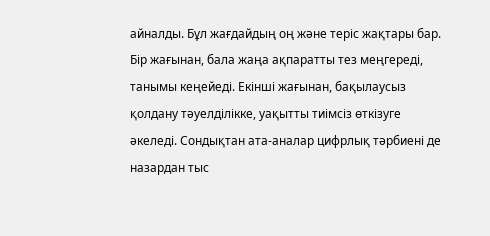айналды. Бұл жағдайдың оң және теріс жақтары бар. Бір жағынан, бала жаңа ақпаратты тез меңгереді, танымы кеңейеді. Екінші жағынан, бақылаусыз қолдану тәуелділікке, уақытты тиімсіз өткізуге әкеледі. Сондықтан ата-аналар цифрлық тәрбиені де назардан тыс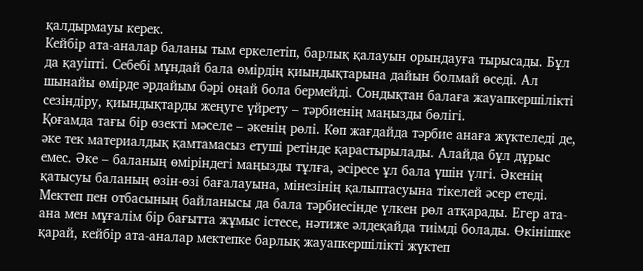қалдырмауы керек.
Кейбір ата-аналар баланы тым еркелетіп, барлық қалауын орындауға тырысады. Бұл да қауіпті. Себебі мұндай бала өмірдің қиындықтарына дайын болмай өседі. Ал шынайы өмірде әрдайым бәрі оңай бола бермейді. Сондықтан балаға жауапкершілікті сезіндіру, қиындықтарды жеңуге үйрету – тәрбиенің маңызды бөлігі.
Қоғамда тағы бір өзекті мәселе – әкенің рөлі. Көп жағдайда тәрбие анаға жүктеледі де, әке тек материалдық қамтамасыз етуші ретінде қарастырылады. Алайда бұл дұрыс емес. Әке – баланың өміріндегі маңызды тұлға, әсіресе ұл бала үшін үлгі. Әкенің қатысуы баланың өзін-өзі бағалауына, мінезінің қалыптасуына тікелей әсер етеді.
Мектеп пен отбасының байланысы да бала тәрбиесінде үлкен рөл атқарады. Егер ата-ана мен мұғалім бір бағытта жұмыс істесе, нәтиже әлдеқайда тиімді болады. Өкінішке қарай, кейбір ата-аналар мектепке барлық жауапкершілікті жүктеп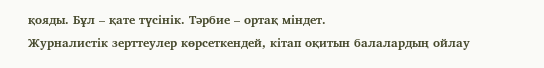қояды. Бұл – қате түсінік. Тәрбие – ортақ міндет.
Журналистік зерттеулер көрсеткендей, кітап оқитын балалардың ойлау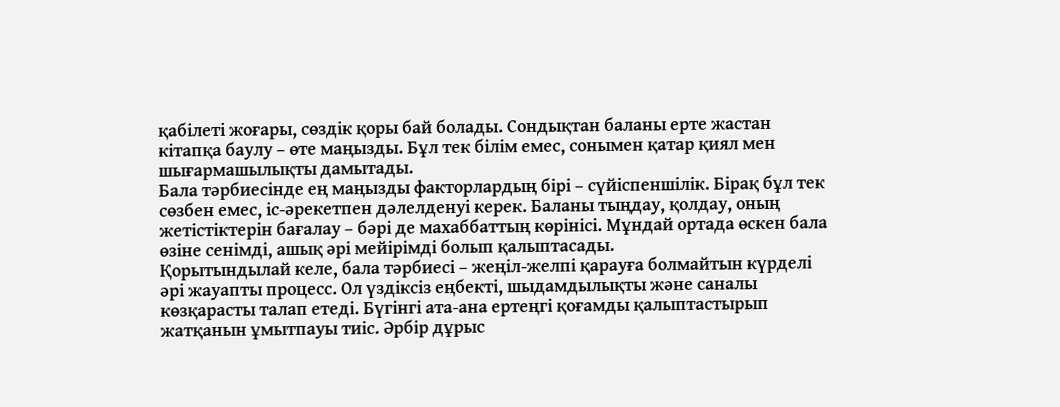қабілеті жоғары, сөздік қоры бай болады. Сондықтан баланы ерте жастан кітапқа баулу – өте маңызды. Бұл тек білім емес, сонымен қатар қиял мен шығармашылықты дамытады.
Бала тәрбиесінде ең маңызды факторлардың бірі – сүйіспеншілік. Бірақ бұл тек сөзбен емес, іс-әрекетпен дәлелденуі керек. Баланы тыңдау, қолдау, оның жетістіктерін бағалау – бәрі де махаббаттың көрінісі. Мұндай ортада өскен бала өзіне сенімді, ашық әрі мейірімді болып қалыптасады.
Қорытындылай келе, бала тәрбиесі – жеңіл-желпі қарауға болмайтын күрделі әрі жауапты процесс. Ол үздіксіз еңбекті, шыдамдылықты және саналы көзқарасты талап етеді. Бүгінгі ата-ана ертеңгі қоғамды қалыптастырып жатқанын ұмытпауы тиіс. Әрбір дұрыс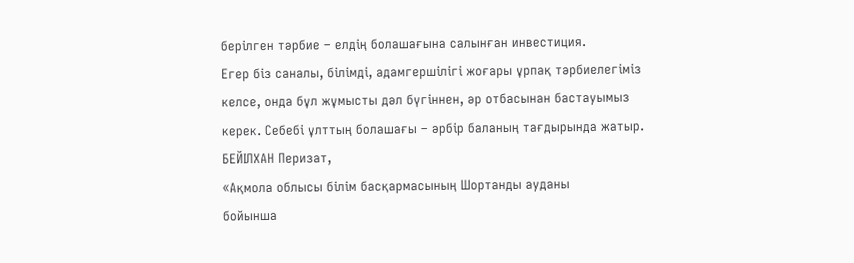берілген тәрбие – елдің болашағына салынған инвестиция.
Егер біз саналы, білімді, адамгершілігі жоғары ұрпақ тәрбиелегіміз келсе, онда бұл жұмысты дәл бүгіннен, әр отбасынан бастауымыз керек. Себебі ұлттың болашағы – әрбір баланың тағдырында жатыр.
БЕЙІЛХАН Перизат,
«Ақмола облысы білім басқармасының Шортанды ауданы
бойынша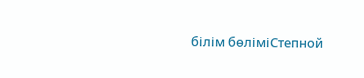білім бөліміСтепной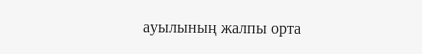ауылының жалпы орта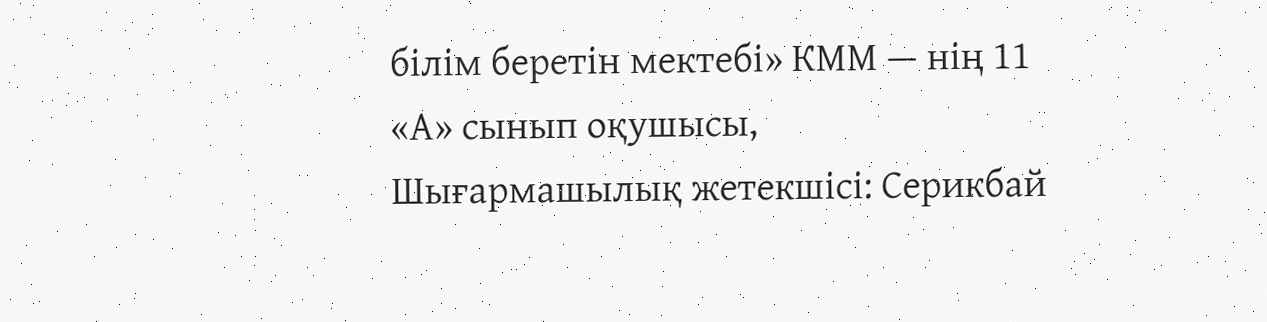білім беретін мектебі» КММ — нің 11 «А» сынып оқушысы,
Шығармашылық жетекшісі: Серикбай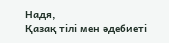Надя,
Қазақ тілі мен әдебиеті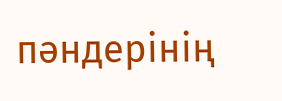пәндерінің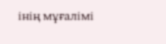інің мұғалімі